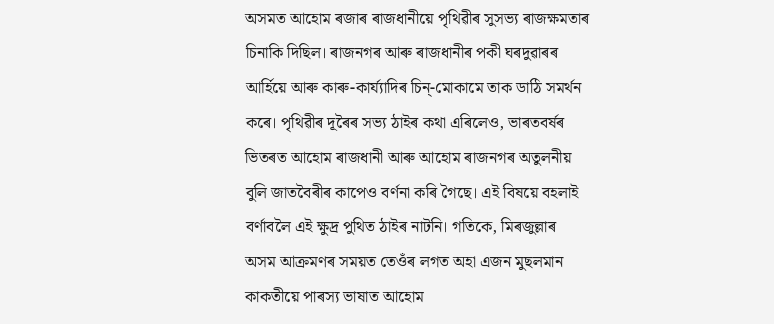অসমত আহোম ৰজাৰ ৰাজধানীয়ে পৃথিৱীৰ সুসভ্য ৰাজক্ষমতাৰ চিনাকি দিছিল। ৰাজনগৰ আৰু ৰাজধানীৰ পকী ঘৰদুৱাৰৰ আৰ্হিয়ে আৰু কাৰু-কাৰ্য্যাদিৰ চিন্-মোকামে তাক ডাঠি সমর্থন কৰে। পৃথিৱীৰ দূৰৈৰ সভ্য ঠাইৰ কথা এৰিলেও, ভাৰতবৰ্ষৰ ভিতৰত আহোম ৰাজধানী আৰু আহোম ৰাজনগৰ অতুলনীয় বুলি জাতবৈৰীৰ কাপেও বর্ণনা কৰি গৈছে। এই বিষয়ে বহলাই বর্ণাবলৈ এই ক্ষুদ্র পুথিত ঠাইৰ নাটনি। গতিকে, মিৰজুল্লাৰ অসম আক্ৰমণৰ সময়ত তেওঁৰ লগত অহা এজন মুছলমান কাকতীয়ে পাৰস্য ভাষাত আহোম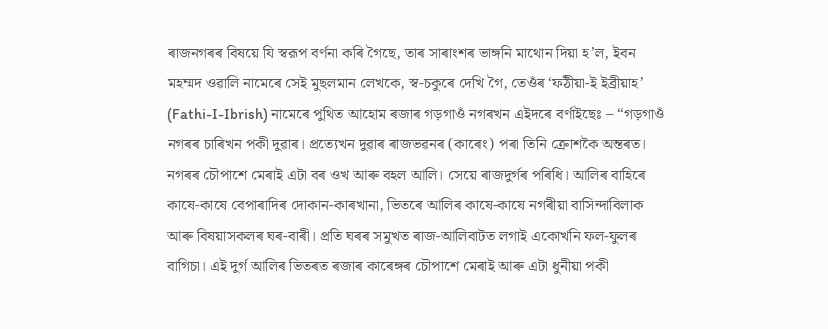ৰাজনগৰৰ বিষয়ে যি স্বরূপ বর্ণনা কৰি গৈছে, তাৰ সাৰাংশৰ ভাঙ্গনি মাথোন দিয়া হ’ল, ইবন মহম্মদ ওৱালি নামেৰে সেই মুছলমান লেখকে, স্ব-চকুৰে দেখি গৈ, তেওঁৰ ‘ফঠীয়া-ই ইব্রীয়াহ’ (Fathi-I-Ibrish) নামেৰে পুথিত আহোম ৰজাৰ গড়গাওঁ নগৰখন এইদৰে বর্ণাইছেঃ – “গড়গাওঁ নগৰৰ চাৰিখন পকী দুৱাৰ। প্ৰত্যেখন দুৱাৰ ৰাজভৱনৰ (কাৰেং) পৰা তিনি ক্রোশকৈ অন্তৰত। নগৰৰ চৌপাশে মেৰাই এটা বৰ ওখ আৰু বহল আলি। সেয়ে ৰাজদুৰ্গৰ পৰিধি। আলিৰ বাহিৰে কাষে-কাষে বেপাৰাদিৰ দোকান-কাৰখানা, ভিতৰে আলিৰ কাষে-কাষে নগৰীয়া বাসিন্দাবিলাক আৰু বিষয়াসকলৰ ঘৰ-বাৰী। প্রতি ঘৰৰ সমুখত ৰাজ-আলিবাটত লগাই একোখনি ফল-ফুলৰ বাগিচা। এই দুর্গ আলিৰ ভিতৰত ৰজাৰ কাৰেঙ্গৰ চৌপাশে মেৰাই আৰু এটা ধুনীয়া পকী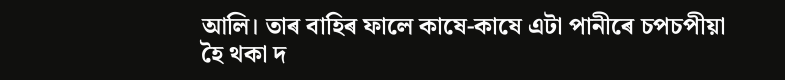আলি। তাৰ বাহিৰ ফালে কাষে-কাষে এটা পানীৰে চপচপীয়া হৈ থকা দ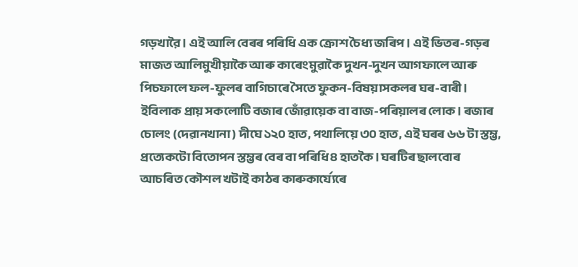গড়খারৈ। এই আলি বেৰৰ পৰিধি এক ক্রোশ চৈধ্য জৰিপ। এই ভিতৰ-গড়ৰ মাজত আলিমুখীয়াকৈ আৰু কাৰেংমুৱাকৈ দুখন-দুখন আগফালে আৰু পিচফালে ফল-ফুলৰ বাগিচাৰে সৈতে ফুকন-বিষয়াসকলৰ ঘৰ-বাৰী। ইবিলাক প্রায় সকলোটি বজাৰ জোঁৱায়েক বা বাজ-পৰিয়ালৰ লোক। ৰজাৰ চোলং (দেৱানখানা) দীঘে ১২০ হাত, পথালিয়ে ৩০ হাত, এই ঘৰৰ ৬৬ টা স্তম্ভ, প্রত্যেকটো বিতোপন স্তম্ভৰ বেৰ বা পৰিধি ৪ হাতকৈ। ঘৰটিৰ ছালবোৰ আচৰিত কৌশল খটাই কাঠৰ কাৰুকাৰ্য্যেৰে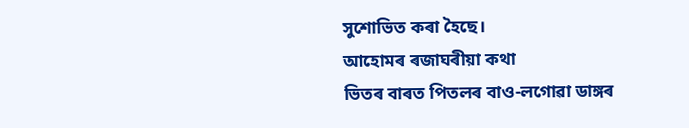সুশোভিত কৰা হৈছে।
আহোমৰ ৰজাঘৰীয়া কথা
ভিতৰ বাৰত পিতলৰ বাও-লগোৱা ডাঙ্গৰ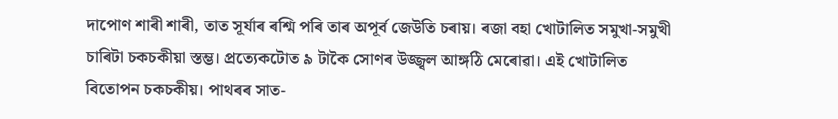দাপোণ শাৰী শাৰী, তাত সূৰ্যাৰ ৰশ্মি পৰি তাৰ অপূর্ব জেউতি চৰায়। ৰজা বহা খোটালিত সমুখা-সমুখী চাৰিটা চকচকীয়া স্তম্ভ। প্রত্যেকটোত ৯ টাকৈ সোণৰ উজ্জ্বল আঙ্গঠি মেৰোৱা। এই খোটালিত বিতোপন চকচকীয়। পাথৰৰ সাত-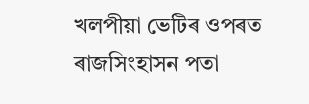খলপীয়া ভেটিৰ ওপৰত ৰাজসিংহাসন পতা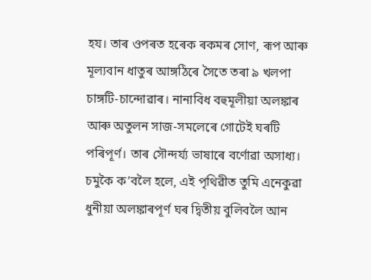হয। তাৰ ওপৰত হৰেক ৰকমৰ সোণ, ৰূপ আৰু মূল্যবান ধাতুৰ আঙ্গঠিৰে সৈতে তৰা ৯ খলপা চাঙ্গটি-চান্দোৱাৰ। নানাবিধ বহুমূলীয়া অলঙ্কাৰ আৰু অতুলন সাজ-সমলেৰে গোটেই ঘৰটি পৰিপূৰ্ণ। তাৰ সৌন্দৰ্য্য ভাষাৰে বৰ্ণোৱা অসাধ্য। চমুকৈ ক’বলৈ হলে, এই পৃথিৱীত তুমি এনেকুৱা ধুনীয়া অলঙ্কাৰপূৰ্ণ ঘৰ দ্বিতীয় বুলিবলৈ আন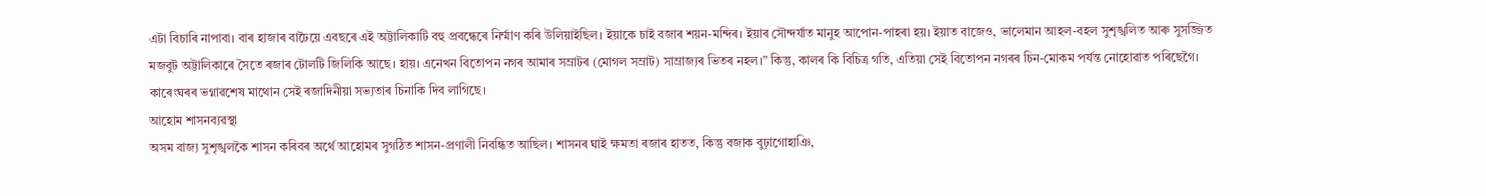এটা বিচাৰি নাপাবা। বাৰ হাজাৰ বাঢৈয়ে এবছৰে এই অট্টালিকাটি বহু প্রবন্ধেৰে নিৰ্ম্মাণ কৰি উলিয়াইছিল। ইয়াকে চাই বজাৰ শয়ন-মন্দিৰ। ইয়াৰ সৌন্দর্যাত মানুহ আপোন-পাহৰা হয়। ইয়াত বাজেও, ভালেমান আহল-বহল সুশৃঙ্খলিত আৰু সুসজ্জিত মজবুট অট্টালিকাৰে সৈতে ৰজাৰ টোলটি জিলিকি আছে। হায়। এনেখন বিতোপন নগৰ আমাৰ সম্ৰাটৰ (মোগল সম্রাট) সাম্ৰাজ্যৰ ভিতৰ নহল।” কিন্তু, কালৰ কি বিচিত্র গতি, এতিয়া সেই বিতোপন নগৰৰ চিন-মোকম পর্যন্ত নোহোৱাত পৰিছেগৈ। কাৰেংঘৰৰ ভগ্নাৱশেষ মাথোন সেই ৰজাদিনীয়া সভ্যতাৰ চিনাকি দিব লাগিছে।
আহোম শাসনব্যৱস্থা
অসম বাজ্য সুশৃঙ্খলকৈ শাসন কৰিবৰ অৰ্থে আহোমৰ সুগঠিত শাসন-প্রণালী নিবন্ধিত আছিল। শাসনৰ ঘাই ক্ষমতা ৰজাৰ হাতত, কিন্তু বজাক বুঢ়াগোহাঞি,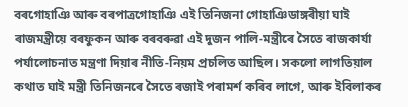বৰগোহাঞি আৰু বৰপাত্ৰগোহাঞি এই তিনিজনা গোহাঞিডাঙ্গৰীয়া ঘাই ৰাজমন্ত্ৰীয়ে বৰফুকন আৰু বৰবৰুৱা এই দুজন পালি-মন্ত্ৰীৰে সৈতে ৰাজকাৰ্যা পর্যালোচনাত মন্ত্রণা দিয়াৰ নীতি-নিয়ম প্রচলিত আছিল। সকলো লাগতিয়াল কথাত ঘাই মন্ত্রী তিনিজনৰে সৈতে ৰজাই পৰামৰ্শ কৰিব লাগে, আৰু ইবিলাকৰ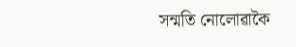সন্মতি নোলোৱাকৈ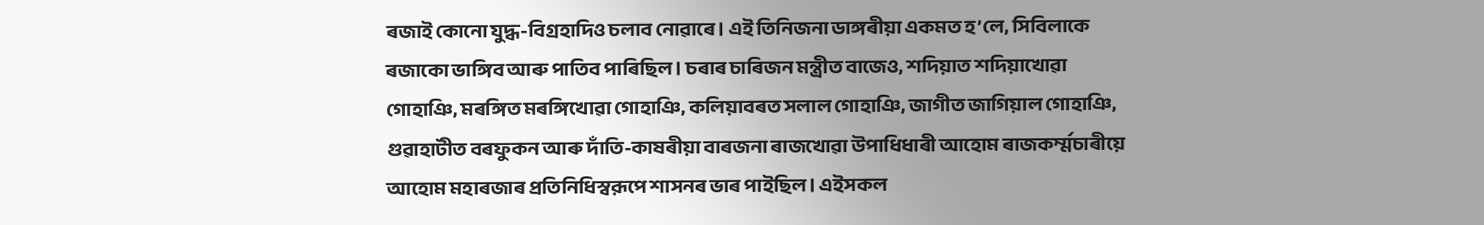ৰজাই কোনো যুদ্ধ-বিগ্রহাদিও চলাব নোৱাৰে। এই তিনিজনা ডাঙ্গৰীয়া একমত হ’লে, সিবিলাকে ৰজাকো ভাঙ্গিব আৰু পাতিব পাৰিছিল। চৰাৰ চাৰিজন মন্ত্রীত বাজেও, শদিয়াত শদিয়াখোৱা গোহাঞি, মৰঙ্গিত মৰঙ্গিখোৱা গোহাঞি, কলিয়াবৰত সলাল গোহাঞি, জাগীত জাগিয়াল গোহাঞি, গুৱাহাটীত বৰফুকন আৰু দাঁতি-কাষৰীয়া বাৰজনা ৰাজখোৱা উপাধিধাৰী আহোম ৰাজকৰ্ম্মচাৰীয়ে আহোম মহাৰজাৰ প্রতিনিধিস্বরূপে শাসনৰ ভাৰ পাইছিল। এইসকল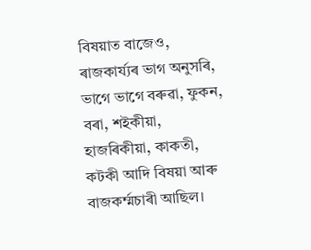বিষয়াত বাজেও, ৰাজকাৰ্য্যৰ ভাগ অনুসৰি, ভাগে ভাগে বৰুৱা, ফুকন, বৰা, শইকীয়া, হাজৰিকীয়া, কাকতী, কটকী আদি বিষয়া আৰু বাজকৰ্ম্মচাৰী আছিল।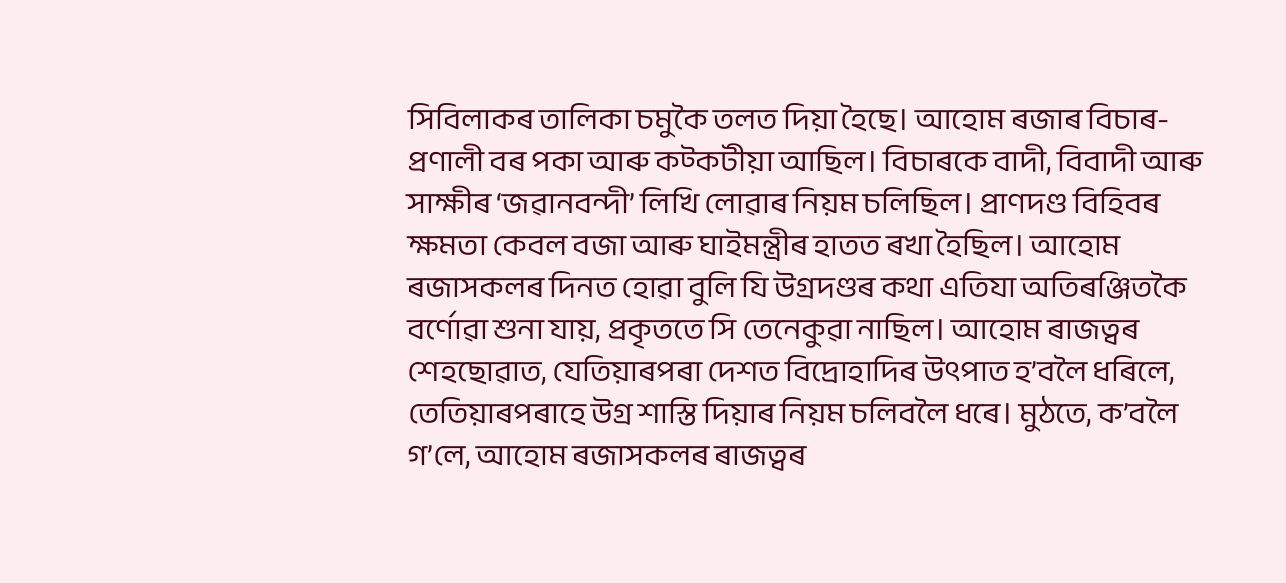সিবিলাকৰ তালিকা চমুকৈ তলত দিয়া হৈছে। আহোম ৰজাৰ বিচাৰ-প্ৰণালী বৰ পকা আৰু কট্কটীয়া আছিল। বিচাৰকে বাদী, বিবাদী আৰু সাক্ষীৰ ‘জৱানবন্দী’ লিখি লোৱাৰ নিয়ম চলিছিল। প্রাণদণ্ড বিহিবৰ ক্ষমতা কেবল বজা আৰু ঘাইমন্ত্রীৰ হাতত ৰখা হৈছিল। আহোম ৰজাসকলৰ দিনত হোৱা বুলি যি উগ্রদণ্ডৰ কথা এতিযা অতিৰঞ্জিতকৈ বর্ণোৱা শুনা যায়, প্রকৃততে সি তেনেকুৱা নাছিল। আহোম ৰাজত্বৰ শেহছোৱাত, যেতিয়াৰপৰা দেশত বিদ্ৰোহাদিৰ উৎপাত হ’বলৈ ধৰিলে, তেতিয়াৰপৰাহে উগ্র শাস্তি দিয়াৰ নিয়ম চলিবলৈ ধৰে। মুঠতে, ক’বলৈ গ’লে, আহোম ৰজাসকলৰ ৰাজত্বৰ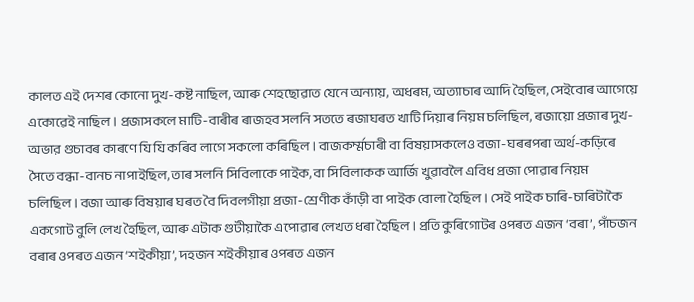কালত এই দেশৰ কোনো দুখ-কষ্ট নাছিল, আৰু শেহছোৱাত যেনে অন্যায়, অধৰম, অত্যাচাৰ আদি হৈছিল, সেইবোৰ আগেয়ে একোৱেই নাছিল। প্রজাসকলে মাটি-বাৰীৰ ৰাজহব সলনি সততে ৰজাঘৰত খাটি দিয়াৰ নিয়ম চলিছিল, ৰজায়ো প্ৰজাৰ দুখ-অভার গুচাবৰ কাৰণে যি যি কৰিব লাগে সকলো কৰিছিল। বাজকৰ্ম্মচাৰী বা বিষয়াসকলেও বজা-ঘৰৰপৰা অৰ্থ-কড়িৰে সৈতে বন্ধা-বানচ নাপাইছিল, তাৰ সলনি সিবিলাকে পাইক, বা সিবিলাকক আর্জি খুৱাবলৈ এবিধ প্রজা পোৱাৰ নিয়ম চলিছিল। বজা আৰু বিষয়াৰ ঘৰত বৈ দিবলগীয়া প্রজা-শ্রেণীক কাঁড়ী বা পাইক বোলা হৈছিল। সেই পাইক চাৰি-চাৰিটাকৈ একগোট বুলি লেখ হৈছিল, আৰু এটাক গুটীয়াকৈ এপোৱাৰ লেখত ধৰা হৈছিল। প্ৰতি কুৰিগোটৰ ওপৰত এজন ‘বৰা’, পাঁচজন বৰাৰ ওপৰত এজন ‘শইকীয়া’, দহজন শইকীয়াৰ ওপৰত এজন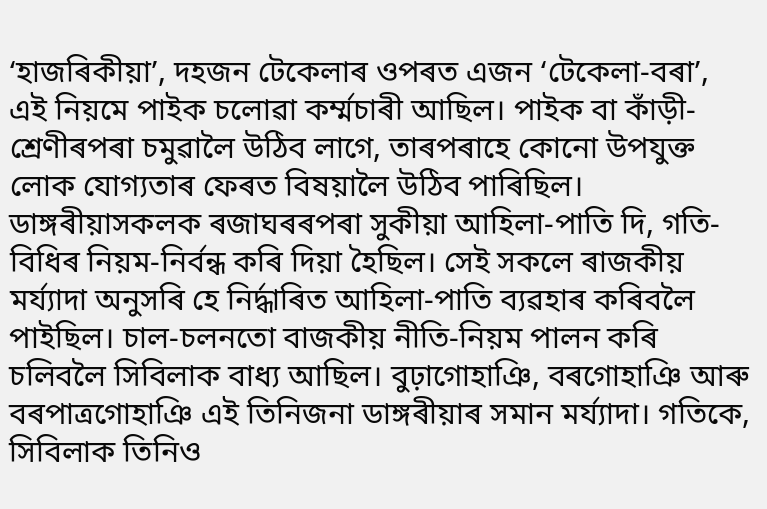‘হাজৰিকীয়া’, দহজন টেকেলাৰ ওপৰত এজন ‘টেকেলা-বৰা’, এই নিয়মে পাইক চলোৱা কৰ্ম্মচাৰী আছিল। পাইক বা কাঁড়ী-শ্রেণীৰপৰা চমুৱালৈ উঠিব লাগে, তাৰপৰাহে কোনো উপযুক্ত লোক যোগ্যতাৰ ফেৰত বিষয়ালৈ উঠিব পাৰিছিল। ডাঙ্গৰীয়াসকলক ৰজাঘৰৰপৰা সুকীয়া আহিলা-পাতি দি, গতি-বিধিৰ নিয়ম-নিৰ্বন্ধ কৰি দিয়া হৈছিল। সেই সকলে ৰাজকীয় মর্য্যাদা অনুসৰি হে নিৰ্দ্ধাৰিত আহিলা-পাতি ব্যৱহাৰ কৰিবলৈ পাইছিল। চাল-চলনতো বাজকীয় নীতি-নিয়ম পালন কৰি চলিবলৈ সিবিলাক বাধ্য আছিল। বুঢ়াগোহাঞি, বৰগোহাঞি আৰু বৰপাত্ৰগোহাঞি এই তিনিজনা ডাঙ্গৰীয়াৰ সমান মৰ্য্যাদা। গতিকে, সিবিলাক তিনিও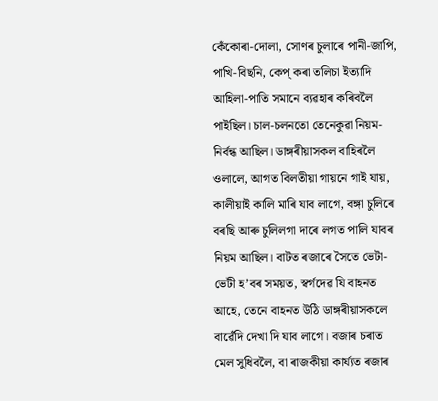কেঁকোৰা-দোলা, সোণৰ চুলাৰে পানী-জাপি, পাখি-বিছনি, কেপ্ কৰা তলিচা ইত্যাদি আহিলা-পাতি সমানে ব্যৱহাৰ কৰিবলৈ পাইছিল। চাল-চলনতো তেনেকুৱা নিয়ম-নির্বন্ধ আছিল। ডাঙ্গৰীয়াসকল বাহিৰলৈ ওলালে, আগত বিলতীয়া গায়নে গাই যায়, কালীয়াই কালি মাৰি যাব লাগে, বঙ্গা চুলিৰে বৰছি আৰু চুলিলগা দাৰে লগত পালি যাবৰ নিয়ম আছিল। বাটত ৰজাৰে সৈতে ভেটা-ভেটী হ’বৰ সময়ত, স্বৰ্গদেৱ যি বাহনত আহে, তেনে বাহনত উঠি ডাঙ্গৰীয়াসকলে বাৱেঁদি দেখা দি যাব লাগে। বজাৰ চৰাত মেল সুধিবলৈ, বা ৰাজকীয়া কাৰ্য্যত ৰজাৰ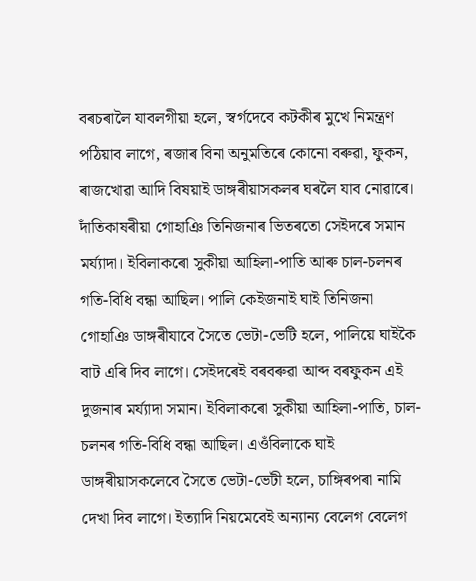বৰচৰালৈ যাবলগীয়া হলে, স্বর্গদেবে কটকীৰ মুখে নিমন্ত্রণ পঠিয়াব লাগে, ৰজাৰ বিনা অনুমতিৰে কোনো বৰুৱা, ফুকন, ৰাজখোৱা আদি বিষয়াই ডাঙ্গৰীয়াসকলৰ ঘৰলৈ যাব নোৱাৰে। দাঁতিকাষৰীয়া গোহাঞি তিনিজনাৰ ভিতৰতো সেইদৰে সমান মর্য্যাদা। ইবিলাকৰো সুকীয়া আহিলা-পাতি আৰু চাল-চলনৰ গতি-বিধি বন্ধা আছিল। পালি কেইজনাই ঘাই তিনিজনা গোহাঞি ডাঙ্গৰীযাবে সৈতে ভেটা-ভেটি হলে, পালিয়ে ঘাইকৈ বাট এৰি দিব লাগে। সেইদৰেই বৰবৰুৱা আব্দ বৰফুকন এই দুজনাৰ মৰ্য্যাদা সমান। ইবিলাকৰো সুকীয়া আহিলা-পাতি, চাল-চলনৰ গতি-বিধি বন্ধা আছিল। এওঁবিলাকে ঘাই ডাঙ্গৰীয়াসকলেবে সৈতে ভেটা-ভেটী হলে, চাঙ্গিৰপৰা নামি দেখা দিব লাগে। ইত্যাদি নিয়মেবেই অন্যান্য বেলেগ বেলেগ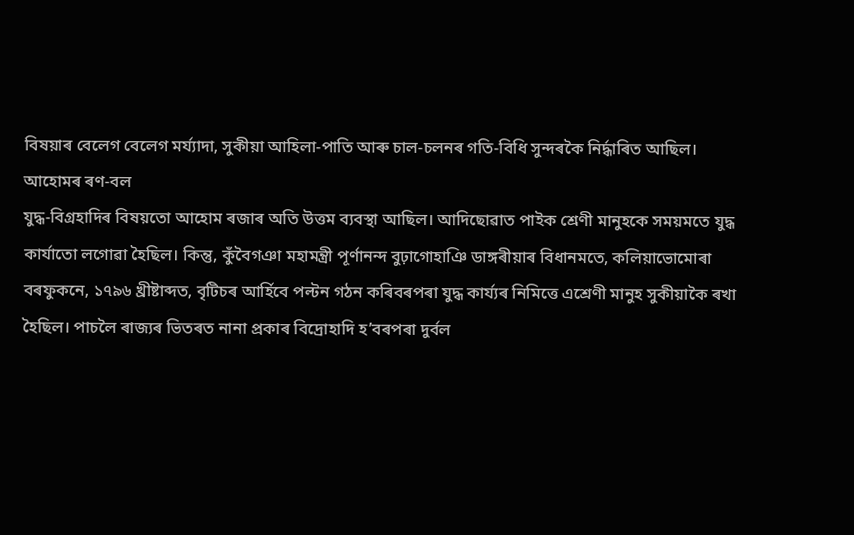বিষয়াৰ বেলেগ বেলেগ মর্য্যাদা, সুকীয়া আহিলা-পাতি আৰু চাল-চলনৰ গতি-বিধি সুন্দৰকৈ নিৰ্দ্ধাৰিত আছিল।
আহোমৰ ৰণ-বল
যুদ্ধ-বিগ্রহাদিৰ বিষয়তো আহোম ৰজাৰ অতি উত্তম ব্যবস্থা আছিল। আদিছোৱাত পাইক শ্রেণী মানুহকে সময়মতে যুদ্ধ কার্যাতো লগোৱা হৈছিল। কিন্তু, কুঁবৈগঞা মহামন্ত্রী পূর্ণানন্দ বুঢ়াগোহাঞি ডাঙ্গৰীয়াৰ বিধানমতে, কলিয়াভোমোৰা বৰফুকনে, ১৭৯৬ খ্রীষ্টাব্দত, বৃটিচৰ আর্হিবে পল্টন গঠন কৰিবৰপৰা যুদ্ধ কাৰ্য্যৰ নিমিত্তে এশ্রেণী মানুহ সুকীয়াকৈ ৰখা হৈছিল। পাচলৈ ৰাজ্যৰ ভিতৰত নানা প্ৰকাৰ বিদ্রোহাদি হ’বৰপৰা দুৰ্বল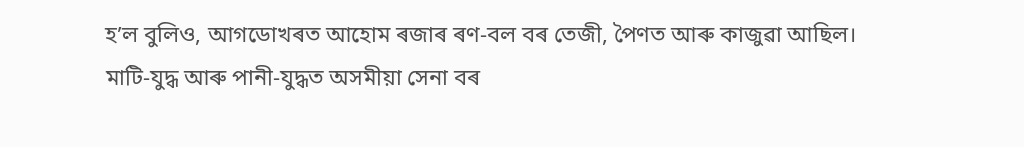হ’ল বুলিও, আগডোখৰত আহোম ৰজাৰ ৰণ-বল বৰ তেজী, পৈণত আৰু কাজুৱা আছিল। মাটি-যুদ্ধ আৰু পানী-যুদ্ধত অসমীয়া সেনা বৰ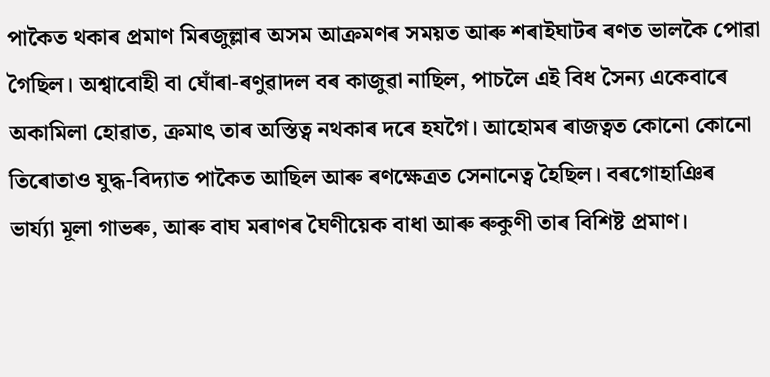পাকৈত থকাৰ প্রমাণ মিৰজুল্লাৰ অসম আক্ৰমণৰ সময়ত আৰু শৰাইঘাটৰ ৰণত ভালকৈ পোৱা গৈছিল। অশ্বাবোহী বা ঘোঁৰা-ৰণুৱাদল বৰ কাজুৱা নাছিল, পাচলৈ এই বিধ সৈন্য একেবাৰে অকামিলা হোৱাত, ক্ৰমাৎ তাৰ অস্তিত্ব নথকাৰ দৰে হযগৈ। আহোমৰ ৰাজত্বত কোনো কোনো তিৰোতাও যুদ্ধ-বিদ্যাত পাকৈত আছিল আৰু ৰণক্ষেত্ৰত সেনানেত্ব হৈছিল। বৰগোহাঞিৰ ভাৰ্য্যা মূলা গাভৰু, আৰু বাঘ মৰাণৰ ঘৈণীয়েক বাধা আৰু ৰুকুণী তাৰ বিশিষ্ট প্রমাণ।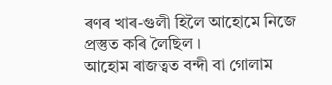ৰণৰ খাৰ-গুলী হিলৈ আহোমে নিজে প্রস্তুত কৰি লৈছিল ।
আহোম ৰাজত্বত বন্দী বা গোলাম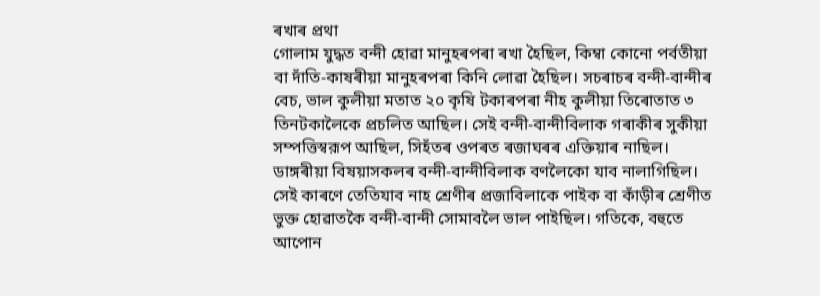ৰখাৰ প্ৰথা
গোলাম যুদ্ধত বন্দী হোৱা মানুহৰপৰা ৰখা হৈছিল, কিম্বা কোনো পৰ্বতীয়া বা দাঁতি-কাষৰীয়া মানুহৰপৰা কিনি লোৱা হৈছিল। সচৰাচৰ বন্দী-বান্দীৰ বেচ, ভাল কুলীয়া মতাত ২০ কৃষি টকাৰপৰা নীহ কুলীয়া তিৰোতাত ৩ তিনটকালৈকে প্রচলিত আছিল। সেই বন্দী-বান্দীবিলাক গৰাকীৰ সুকীয়া সম্পত্তিস্বরূপ আছিল, সিহঁতৰ ওপৰত ৰজাঘৰৰ এক্তিয়াৰ নাছিল। ডাঙ্গৰীয়া বিষয়াসকলৰ বন্দী-বান্দীবিলাক বণলৈকো যাব নালাগিছিল। সেই কাৰণে তেতিযাব নাহ শ্রেণীৰ প্রজাবিলাকে পাইক বা কাঁড়ীৰ শ্ৰেণীত ভুক্ত হোৱাতকৈ বন্দী-বান্দী সোমাবলৈ ভাল পাইছিল। গতিকে, বহুতে আপোন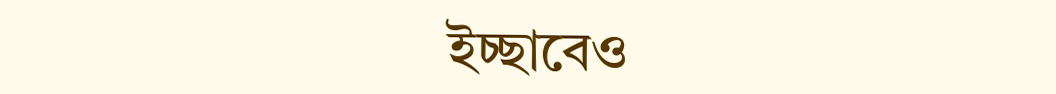ইচ্ছাবেও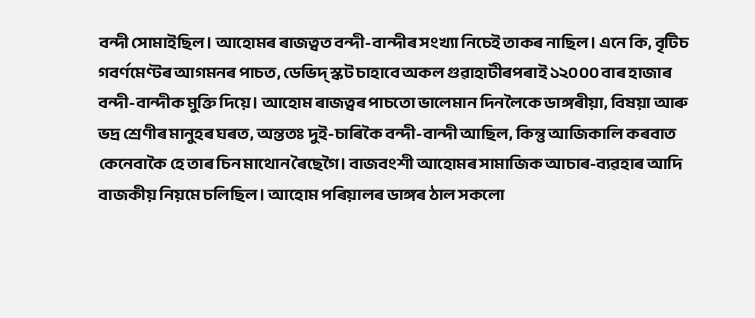বন্দী সোমাইছিল। আহোমৰ ৰাজত্বত বন্দী-বান্দীৰ সংখ্যা নিচেই তাকৰ নাছিল। এনে কি, বৃটিচ গবর্ণমেণ্টৰ আগমনৰ পাচত, ডেভিদ্ স্কট চাহাবে অকল গুৱাহাটীৰপৰাই ১২০০০ বাৰ হাজাৰ বন্দী-বান্দীক মুক্তি দিয়ে। আহোম ৰাজত্বৰ পাচতো ভালেমান দিনলৈকে ডাঙ্গৰীয়া, বিষয়া আৰু ভদ্র শ্ৰেণীৰ মানুহৰ ঘৰত, অন্ততঃ দুই-চাৰিকৈ বন্দী-বান্দী আছিল, কিন্তু আজিকালি কৰবাত কেনেবাকৈ হে তাৰ চিন মাথোন ৰৈছেগৈ। বাজবংশী আহোমৰ সামাজিক আচাৰ-ব্যৱহাৰ আদি বাজকীয় নিয়মে চলিছিল। আহোম পৰিয়ালৰ ডাঙ্গৰ ঠাল সকলো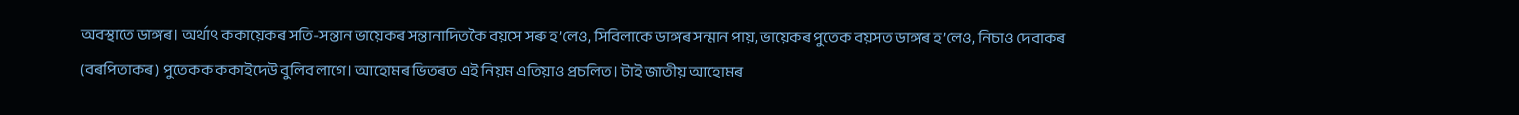অবস্থাতে ডাঙ্গৰ। অর্থাৎ ককায়েকৰ সতি-সন্তান ভায়েকৰ সন্তানাদিতকৈ বয়সে সৰু হ’লেও, সিবিলাকে ডাঙ্গৰ সন্মান পায়, ভায়েকৰ পুতেক বয়সত ডাঙ্গৰ হ’লেও, নিচাও দেবাকৰ (বৰপিতাকৰ) পুতেকক ককাইদেউ বুলিব লাগে। আহোমৰ ভিতৰত এই নিয়ম এতিয়াও প্রচলিত। টাই জাতীয় আহোমৰ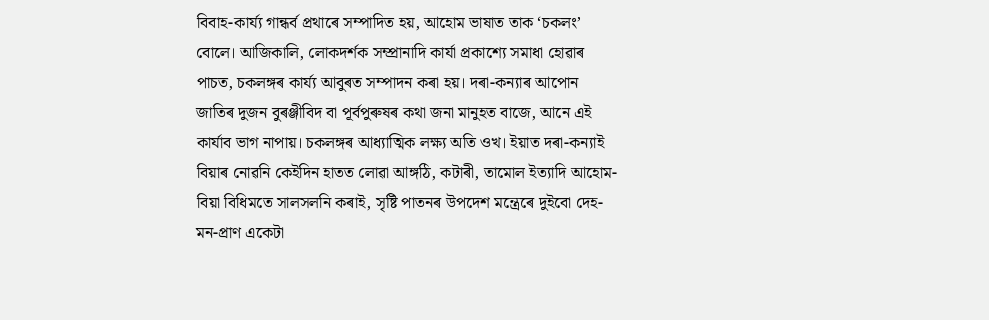বিবাহ-কাৰ্য্য গান্ধৰ্ব প্ৰথাৰে সম্পাদিত হয়, আহোম ভাষাত তাক ‘চকলং’ বোলে। আজিকালি, লোকদর্শক সম্প্রানাদি কার্যা প্রকাশ্যে সমাধা হোৱাৰ পাচত, চকলঙ্গৰ কাৰ্য্য আবুৰত সম্পাদন কৰা হয়। দৰা-কন্যাৰ আপোন জাতিৰ দুজন বুৰঞ্জীবিদ বা পূৰ্বপুৰুষৰ কথা জনা মানুহত বাজে, আনে এই কাৰ্যাব ভাগ নাপায়। চকলঙ্গৰ আধ্যাত্মিক লক্ষ্য অতি ওখ। ইয়াত দৰা-কন্যাই বিয়াৰ নোৱনি কেইদিন হাতত লোৱা আঙ্গঠি, কটাৰী, তামোল ইত্যাদি আহোম-বিয়া বিধিমতে সালসলনি কৰাই, সৃষ্টি পাতনৰ উপদেশ মন্ত্ৰেৰে দুইবো দেহ-মন-প্রাণ একেটা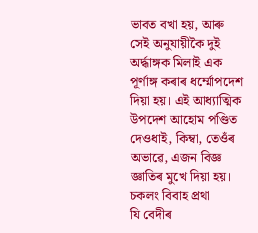ভাবত বখা হয়, আৰু সেই অনুযায়ীকৈ দুই অর্দ্ধাঙ্গক মিলাই এক পূর্ণাঙ্গ কৰাৰ ধৰ্ম্মোপদেশ দিয়া হয়। এই আধ্যাত্মিক উপদেশ আহোম পণ্ডিত দেওধাই, কিম্বা, তেওঁৰ অভাৱে, এজন বিজ্ঞ জ্ঞাতিৰ মুখে দিয়া হয়।
চকলং বিবাহ প্ৰথা
যি বেদীৰ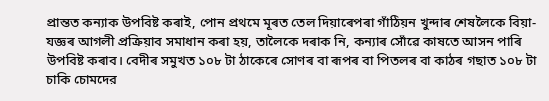প্ৰান্তত কন্যাক উপবিষ্ট কৰাই, পোন প্ৰথমে মূৰত তেল দিয়াৰেপৰা গাঁঠিয়ন খুন্দাৰ শেষলৈকে বিয়া-যজ্ঞৰ আগলী প্রক্রিয়াব সমাধান কৰা হয়, তালৈকে দৰাক নি, কন্যাৰ সোঁৱে কাষতে আসন পাৰি উপবিষ্ট কৰাব। বেদীৰ সমুখত ১০৮ টা ঠাকেৰে সোণৰ বা ৰূপৰ বা পিতলৰ বা কাঠৰ গছাত ১০৮ টা চাকি চোমদের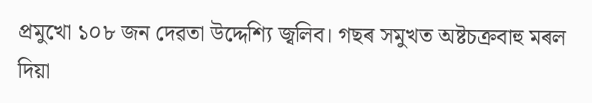প্রমুখো ১০৮ জন দেৱতা উদ্দেশ্যি জ্বলিব। গছৰ সমুখত অষ্টচক্রবাহু মৰল দিয়া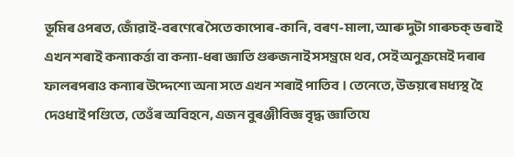ভূমিৰ ওপৰত, জোঁৱাই-বৰণেৰে সৈতে কাপোৰ-কানি, বৰণ-মালা, আৰু দুটা গাৰুচক্ ভৰাই এখন শৰাই কন্যাকৰ্ত্তা বা কন্যা-ধৰা জ্ঞাতি গুৰুজনাই সসম্ভ্রমে থব, সেই অনুক্রমেই দৰাৰ ফালৰপৰাও কন্যাৰ উদ্দেশ্যে অনা সতে এখন শৰাই পাতিব। তেনেতে, উভয়ৰে মধ্যস্থ হৈ দেওধাই পণ্ডিতে, তেওঁৰ অবিহনে, এজন বুৰঞ্জীবিজ্ঞ বৃদ্ধ জ্ঞাতিযে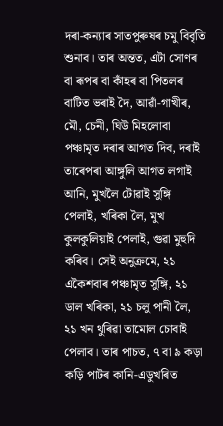দৰা-কন্যাৰ সাতপুৰুষৰ চমু বিবৃতি শুনাব। তাৰ অন্তত, এটা সোণৰ বা ৰূপৰ বা কাঁহৰ বা পিতলৰ বাটিত ভৰাই দৈ, আৱাঁ-গাখীৰ, মৌ, চেনী, ঘিউ মিহলোবা পঞ্চামৃত দৰাৰ আগত দিব, দৰাই তাৰেপৰা আঙ্গুলি আগত লগাই আনি, মুখলৈ টোৱাই সুঙ্গি পেলাই, খৰিকা লৈ, মুখ কুলকুলিয়াই পেলাই, গুৱা মুহুদি কৰিব। সেই অনুক্রমে, ২১ একৈশবাৰ পঞ্চামৃত সুঙ্গি, ২১ ডাল খৰিকা, ২১ চলু পানী লৈ, ২১ খন থুৰিৱা তামোল চোবাই পেলাব। তাৰ পাচত, ৭ বা ৯ কড়া কড়ি পাটৰ কানি-এডুখৰিত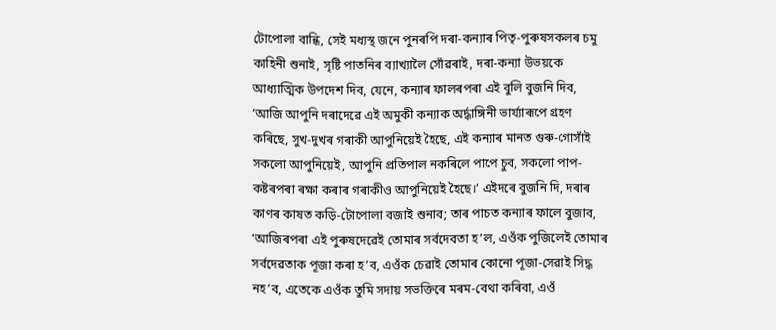টোপোলা বান্ধি, সেই মধ্যস্থ জনে পুনৰপি দৰা-কন্যাৰ পিতৃ-পুৰুষসকলৰ চমু কাহিনী শুনাই, সৃষ্টি পাতনিৰ ব্যাখ্যালৈ সোঁৱৰাই, দৰা-কন্যা উভয়কে আধ্যাত্মিক উপদেশ দিব, যেনে, কন্যাৰ ফালৰপৰা এই বুলি বুজনি দিব, ‘আজি আপুনি দৰাদেৱে এই অমুকী কন্যাক অর্দ্ধাঙ্গিনী ভাৰ্য্যাৰূপে গ্রহণ কৰিছে, সুখ-দুখৰ গৰাকী আপুনিয়েই হৈছে, এই কন্যাৰ মানত গুৰু-গোসাঁই সকলো আপুনিয়েই, আপুনি প্রতিপাল নকৰিলে পাপে চুব, সকলো পাপ-কষ্টৰপৰা ৰক্ষা কৰাৰ গৰাকীও আপুনিয়েই হৈছে।’ এইদৰে বুজনি দি, দৰাৰ কাণৰ কাষত কড়ি-টোপোলা বজাই শুনাব; তাৰ পাচত কন্যাৰ ফালে বুজাব, ‘আজিৰপৰা এই পুৰুষদেৱেই তোমাৰ সৰ্বদেবতা হ’ল, এওঁক পুজিলেই তোমাৰ সৰ্বদেৱতাক পূজা কৰা হ’ব, এওঁক চেৱাই তোমাৰ কোনো পূজা-সেৱাই সিদ্ধ নহ’ব, এতেকে এওঁক তুমি সদায় সভক্তিৰে মৰম-বেথা কৰিবা, এওঁ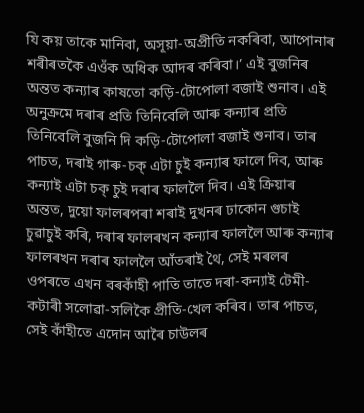যি কয় তাকে মানিবা, অসূয়া-অপ্রীতি নকৰিবা, আপোনাৰ শৰীৰতকৈ এওঁক অধিক আদৰ কৰিবা।’ এই বুজনিৰ অন্তত কন্যাৰ কাষতো কড়ি-টোপোলা বজাই শুনাব। এই অনুক্রমে দৰাৰ প্ৰতি তিনিবেলি আৰু কন্যাৰ প্ৰতি তিনিবেলি বুজনি দি কড়ি-টোপোলা বজাই শুনাব। তাৰ পাচত, দৰাই গাৰু-চক্ এটা চুই কন্যাৰ ফালে দিব, আৰু কন্যাই এটা চক্ চুই দৰাৰ ফাললৈ দিব। এই ক্ৰিয়াৰ অন্তত, দুয়ো ফালৰপৰা শৰাই দুখনৰ ঢাকোন গুচাই চুৱাচুই কৰি, দৰাৰ ফালৰখন কন্যাৰ ফাললৈ আৰু কন্যাৰ ফালৰখন দৰাৰ ফাললৈ আঁতৰাই থৈ, সেই মৰলৰ ওপৰতে এখন বৰকাঁহী পাতি তাতে দৰা-কন্যাই টেমী-কটাৰী সলোৱা-সলিকৈ প্রীতি-খেল কৰিব। তাৰ পাচত, সেই কাঁহীতে এদোন আৰৈ চাউলৰ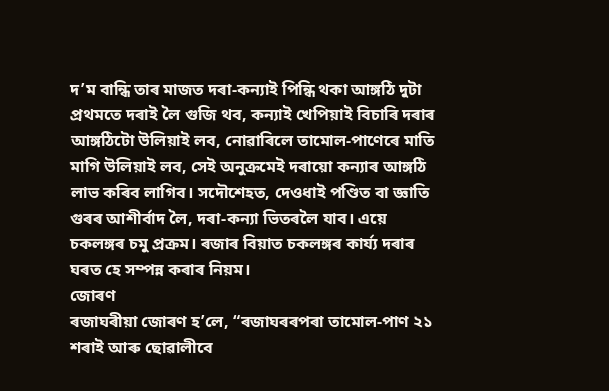দ’ম বান্ধি তাৰ মাজত দৰা-কন্যাই পিন্ধি থকা আঙ্গঠি দুটা প্ৰথমতে দৰাই লৈ গুজি থব, কন্যাই খেপিয়াই বিচাৰি দৰাৰ আঙ্গঠিটো উলিয়াই লব, নোৱাৰিলে তামোল-পাণেৰে মাতি মাগি উলিয়াই লব, সেই অনুক্রমেই দৰায়ো কন্যাৰ আঙ্গঠি লাভ কৰিব লাগিব। সদৌশেহত, দেওধাই পণ্ডিত বা জ্ঞাতি গুৰৰ আশীৰ্বাদ লৈ, দৰা-কন্যা ভিতৰলৈ যাব। এয়ে চকলঙ্গৰ চমু প্রক্রম। ৰজাৰ বিয়াত চকলঙ্গৰ কাৰ্য্য দৰাৰ ঘৰত হে সম্পন্ন কৰাৰ নিয়ম।
জোৰণ
ৰজাঘৰীয়া জোৰণ হ’লে, “ৰজাঘৰৰপৰা তামোল-পাণ ২১ শৰাই আৰু ছোৱালীবে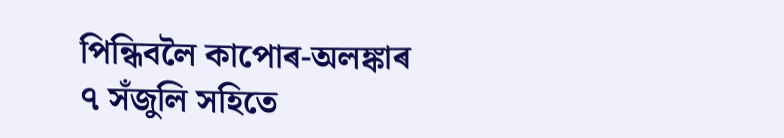পিন্ধিবলৈ কাপোৰ-অলঙ্কাৰ ৭ সঁজুলি সহিতে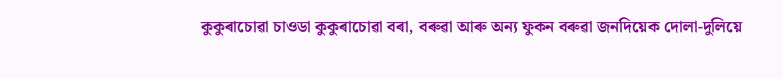কুকুৰাচোৱা চাওডা কুকুৰাচোৱা বৰা, বৰুৱা আৰু অন্য ফুকন বৰুৱা জনদিয়েক দোলা-দুলিয়ে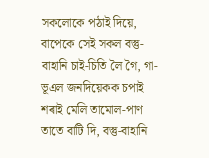সকলোকে পঠাই দিয়ে, বাপেকে সেই সকল বস্তু-বাহানি চাই-চিতি লৈ গৈ, গা-ভূএল জনদিয়েকক চপাই শৰাই মেলি তামোল-পাণ তাতে বাটি দি, বস্তু-বাহানি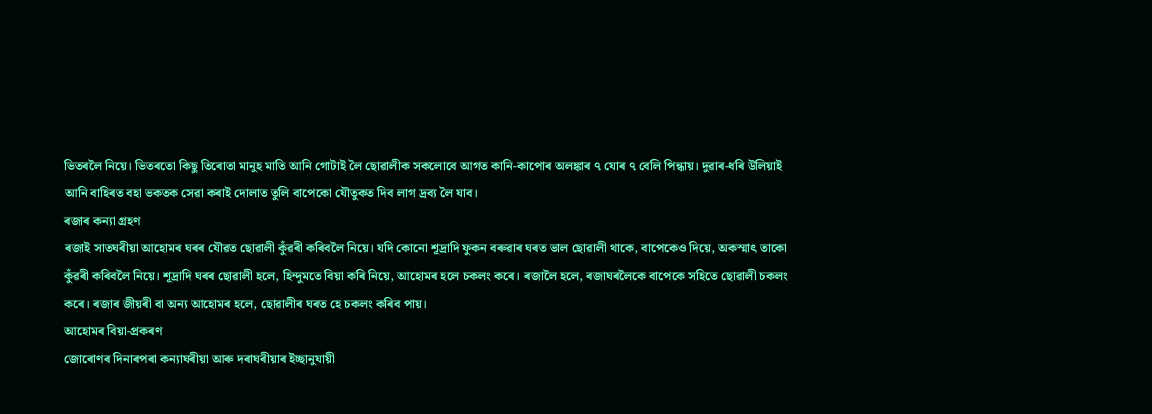ভিতৰলৈ নিয়ে। ভিতৰতো কিছু তিৰোতা মানুহ মাতি আনি গোটাই লৈ ছোৱালীক সকলোবে আগত কানি-কাপোৰ অলঙ্কাৰ ৭ যোৰ ৭ বেলি পিন্ধায়। দুৱাৰ-ধৰি উলিয়াই আনি বাহিৰত বহা ভকতক সেৱা কৰাই দোলাত তুলি বাপেকো যৌতুকত দিব লাগ দ্রব্য লৈ যাব।
ৰজাৰ কন্যা গ্রহণ
ৰজাই সাতঘৰীয়া আহোমৰ ঘৰৰ যৌৱত ছোৱালী কুঁৱৰী কৰিবলৈ নিয়ে। যদি কোনো শূদ্রাদি ফুকন বৰুৱাৰ ঘৰত ভাল ছোৱালী থাকে, বাপেকেও দিয়ে, অকস্মাৎ তাকো কুঁৱৰী কৰিবলৈ নিয়ে। শূদ্রাদি ঘৰৰ ছোৱালী হলে, হিন্দুমতে বিয়া কৰি নিয়ে, আহোমৰ হলে চকলং কৰে। ৰজালৈ হলে, ৰজাঘৰলৈকে বাপেকে সহিতে ছোৱালী চকলং কৰে। ৰজাৰ জীয়ৰী বা অন্য আহোমৰ হলে, ছোৱালীৰ ঘৰত হে চকলং কৰিব পায়।
আহোমৰ বিয়া-প্ৰকৰণ
জোৰোণৰ দিনাৰপৰা কন্যাঘৰীয়া আৰু দৰাঘৰীয়াৰ ইচ্ছানুযায়ী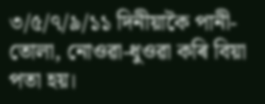৩/৫/৭/৯/১১ দিনীয়াকৈ পানী-তোলা, নোওৱা-ধুওৱা কৰি বিয়া পতা হয়।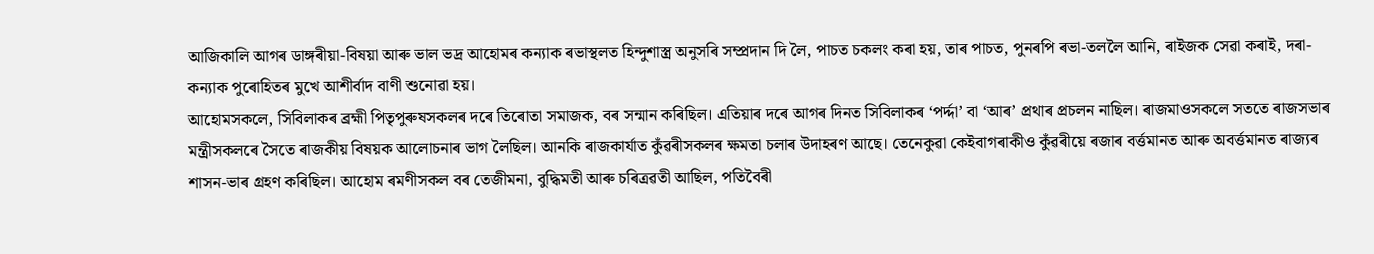আজিকালি আগৰ ডাঙ্গৰীয়া-বিষয়া আৰু ভাল ভদ্র আহোমৰ কন্যাক ৰভাস্থলত হিন্দুশাস্ত্র অনুসৰি সম্প্ৰদান দি লৈ, পাচত চকলং কৰা হয়, তাৰ পাচত, পুনৰপি ৰভা-তললৈ আনি, ৰাইজক সেৱা কৰাই, দৰা-কন্যাক পুৰোহিতৰ মুখে আশীর্বাদ বাণী শুনোৱা হয়।
আহোমসকলে, সিবিলাকৰ ব্ৰহ্মী পিতৃপুৰুষসকলৰ দৰে তিৰোতা সমাজক, বৰ সন্মান কৰিছিল। এতিয়াৰ দৰে আগৰ দিনত সিবিলাকৰ ‘পৰ্দ্দা’ বা ‘আৰ’ প্ৰথাৰ প্রচলন নাছিল। ৰাজমাওসকলে সততে ৰাজসভাৰ মন্ত্ৰীসকলৰে সৈতে ৰাজকীয় বিষয়ক আলোচনাৰ ভাগ লৈছিল। আনকি ৰাজকাৰ্যাত কুঁৱৰীসকলৰ ক্ষমতা চলাৰ উদাহৰণ আছে। তেনেকুৱা কেইবাগৰাকীও কুঁৱৰীয়ে ৰজাৰ বৰ্ত্তমানত আৰু অবর্ত্তমানত ৰাজ্যৰ শাসন-ভাৰ গ্ৰহণ কৰিছিল। আহোম ৰমণীসকল বৰ তেজীমনা, বুদ্ধিমতী আৰু চৰিত্ৰৱতী আছিল, পতিবৈৰী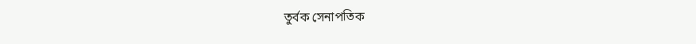তুৰ্বক সেনাপতিক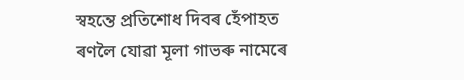স্বহন্তে প্রতিশোধ দিবৰ হেঁপাহত ৰণলৈ যোৱা মূলা গাভৰু নামেৰে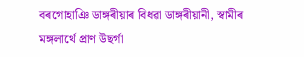বৰগোহাঞি ডাঙ্গৰীয়াৰ বিধৱা ডাঙ্গৰীয়ানী, স্বামীৰ মঙ্গলার্থে প্রাণ উছৰ্গা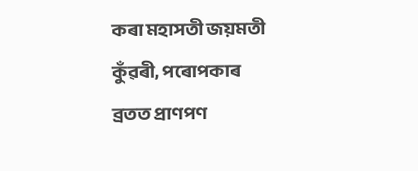কৰা মহাসতী জয়মতী কুঁৱৰী, পৰোপকাৰ ব্ৰতত প্ৰাণপণ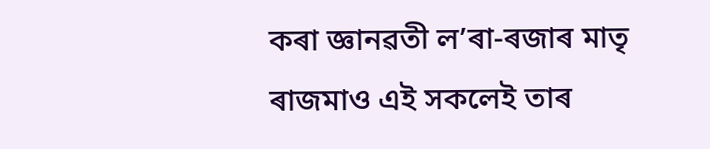কৰা জ্ঞানৱতী ল’ৰা-ৰজাৰ মাতৃ ৰাজমাও এই সকলেই তাৰ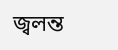জ্বলন্ত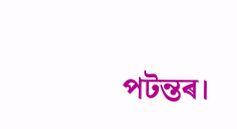পটন্তৰ।